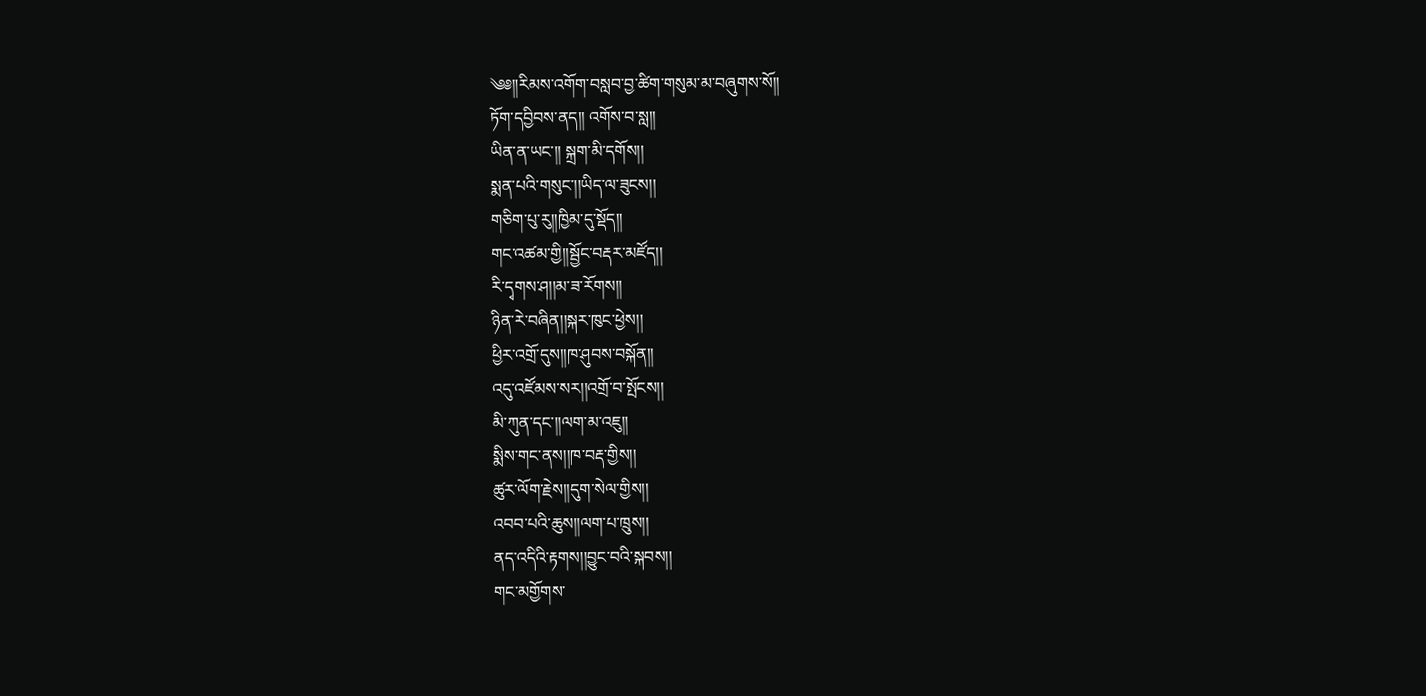༄༅༎རིམས་འགོག་བསླབ་བྱ་ཚིག་གསུམ་མ་བཞུགས་སོ།།
ཏོག་དབྱིབས་ནད།། འགོས་བ་སླ།།
ཡིན་ན་ཡང་།། སྐྲག་མི་དགོས།།
སྨན་པའི་གསུང་།།ཡིད་ལ་ཟུངས།།
གཅིག་པུ་རུ།།ཁྱིམ་དུ་སྡོད།།
གང་འཚམ་གྱི།།སྦྱོང་བརྡར་མཛོད།།
རི་དྭགས་ཤ།།མ་ཟ་རོགས།།
ཉིན་རེ་བཞིན།།སྐར་ཁུང་ཕྱེས།།
ཕྱིར་འགྲོ་དུས།།ཁ་ཤུབས་བསྐོན།།
འདུ་འཛོམས་སར།།འགྲོ་བ་སྤོངས།།
མི་ཀུན་དང་།།ལག་མ་འཇུ།།
སྨིས་གང་ནས།།ཁ་བརྡ་གྱིས།།
ཚུར་ལོག་རྗེས།།དུག་སེལ་གྱིས།།
འབབ་པའི་ཆུས།།ལག་པ་ཁྲུས།།
ནད་འདིའི་རྟགས།།བྱུང་བའི་སྐབས།།
གང་མགྱོགས་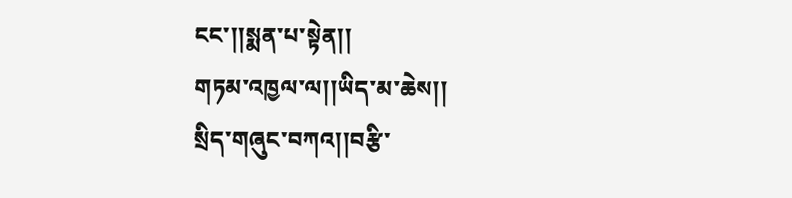ངང་།།སྨན་པ་སྟེན།།
གཏམ་འཁྱལ་ལ།།ཡིད་མ་ཆེས།།
སྲིད་གཞུང་བཀའ།།བརྩི་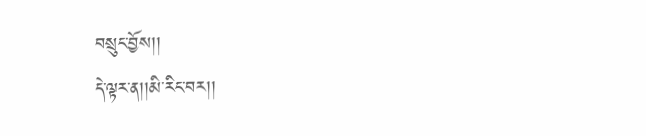བསྲུང་བྱོས།།
དེ་ལྟར་ན།།མི་རིང་བར།།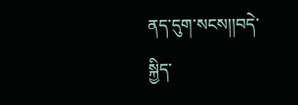ནད་དུག་སངས།།བདེ་སྐྱིད་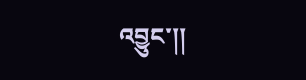འབྱུང་།།